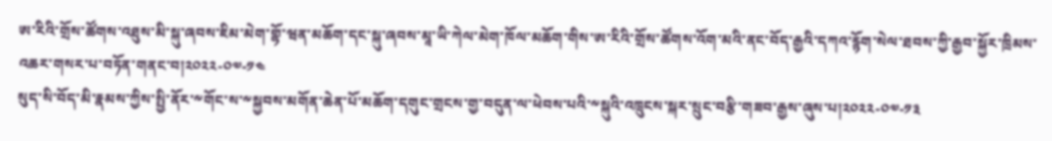ཨ་རིའི་གྲོས་ཚོགས་འཐུས་མི་སྐུ་ཞབས་ཇིམ་མེག་གྷོ་ཝན་མཆོག་དང་སྐུ་ཞབས་མཱ་ཡི་ཀེལ་མེག་ཁོལ་མཆོག་གིས་ཨ་རིའི་གྲོས་ཚོགས་འོག་མའི་ནང་བོད་རྒྱའི་དཀའ་རྙོག་སེལ་ཐབས་ཀྱི་རྒྱབ་སྐྱོར་ཁྲིམས་འཆར་གསར་པ་བཏོན་གནང་བ།༢༠༢༢-༠༧-༡༤
སུད་སི་བོད་མི་རྣམས་ཀྱིས་སྤྱི་ནོར་༸གོང་ས་༸སྐྱབས་མགོན་ཆེན་པོ་མཆོག་དགུང་གྲངས་གྱ་བདུན་ལ་ཕེབས་པའི་༸སྐུའི་འཁྲུངས་སྐར་སྲུང་བརྩི་གཟབ་རྒྱས་ཞུས་པ།༢༠༢༢-༠༧-༡༣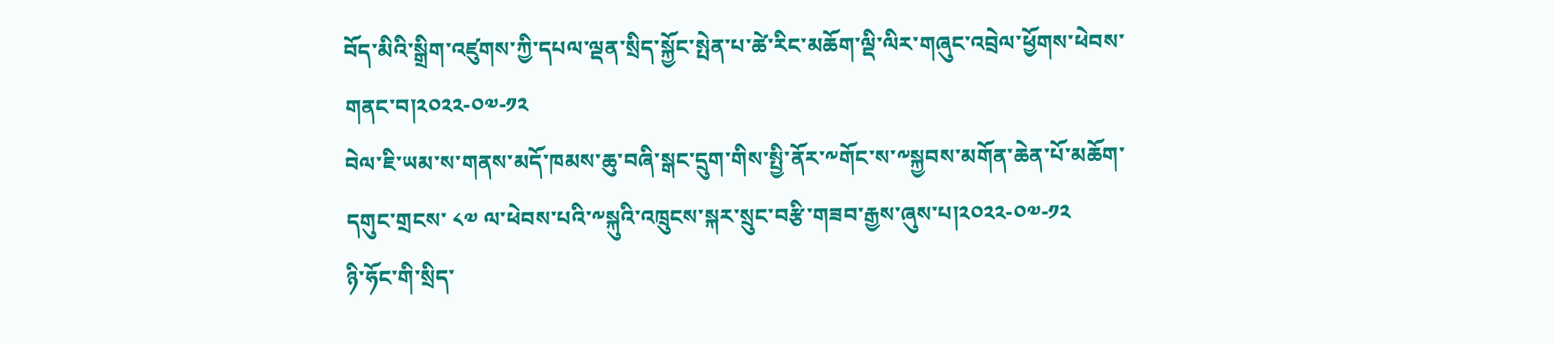བོད་མིའི་སྒྲིག་འཛུགས་ཀྱི་དཔལ་ལྡན་སྲིད་སྐྱོང་སྤེན་པ་ཚེ་རིང་མཆོག་ལྡི་ལིར་གཞུང་འབྲེལ་ཕྱོགས་ཕེབས་གནང་བ།༢༠༢༢-༠༧-༡༢
བེལ་ཇི་ཡམ་ས་གནས་མདོ་ཁམས་ཆུ་བཞི་སྒང་དྲུག་གིས་སྤྱི་ནོར་༸གོང་ས་༸སྐྱབས་མགོན་ཆེན་པོ་མཆོག་དགུང་གྲངས་ ༨༧ ལ་ཕེབས་པའི་༸སྐུའི་འཁྲུངས་སྐར་སྲུང་བརྩི་གཟབ་རྒྱས་ཞུས་པ།༢༠༢༢-༠༧-༡༢
ཉི་ཧོང་གི་སྲིད་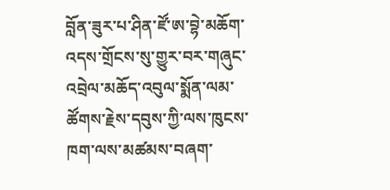བློན་ཟུར་པ་ཤིན་ཛོ་ཨ་བྷེ་མཆོག་འདས་གྲོངས་སུ་གྱུར་བར་གཞུང་འབྲེལ་མཆོད་འབུལ་སྨོན་ལམ་ཚོགས་རྗེས་དབུས་ཀྱི་ལས་ཁུངས་ཁག་ལས་མཚམས་བཞག་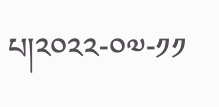པ།༢༠༢༢-༠༧-༡༡